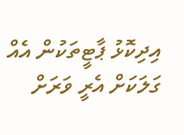އިދިކޮޅު ޕާޓީތަކުން އެއް ގަލަކަށް އެރީ ވަރަށް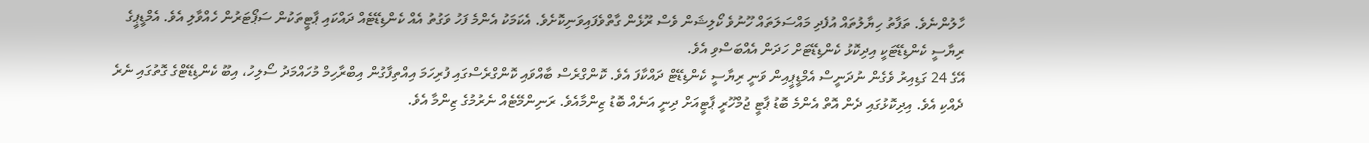ހާލުންނެވެ. ތަފާތު ހިޔާލުތައް އުފެދި މައްސަލަތައް ހޫނުވެ ކޯލިޝަން ވެސް ރޫޅެން ގާތްވެފައިވަނިކޮށެވެ. އެކަމަކު އެންމެ ފަހު ވަގުތު އެއް ކެންޑިޑޭޓެއް ދައްކައި ޕާޓީތަކުން ސަޕޯޓަރުން ހެއްވާލި އެވެ. އެމްޑީޕީގެ ރިޔާސީ ކެންޑިޑޭޓަކީ އިދިކޮޅު ކެންޑިޑޭޓަށް ހަދަން އެއްބަސްވި އެވެ.
އޭގެ 24 ގަޑިއިރު ވެގެން ނުދަނީސް އެމްޑީޕީއިން ވަނީ ރިޔާސީ ކެންޑިޑޭޓް ދައްކާފަ އެވެ. ކޮންގްރެސް ބާއްވައި ކޮންގްރެސްގައި ފުރިހަމަ އިއްތިފާގުން އިބްރާހިމް މުހައްމަދު ސޯލިހު، އިބޫ ކެންޑިޑޭޓްގެ ގޮތުގައި ނެރެ ދެއްކި އެވެ. އިދިކޮޅުގައި ދެން އޮތް އެންމެ ބޮޑު ޕާޓީ ޖުމްހޫރީ ޕާޓީއަށް ދިނީ އަނެއް ބޮޑު ޒިންމާއެވެ. ރަނިންމޭޓެއް ނެރުމުގެ ޒިންމާ އެވެ.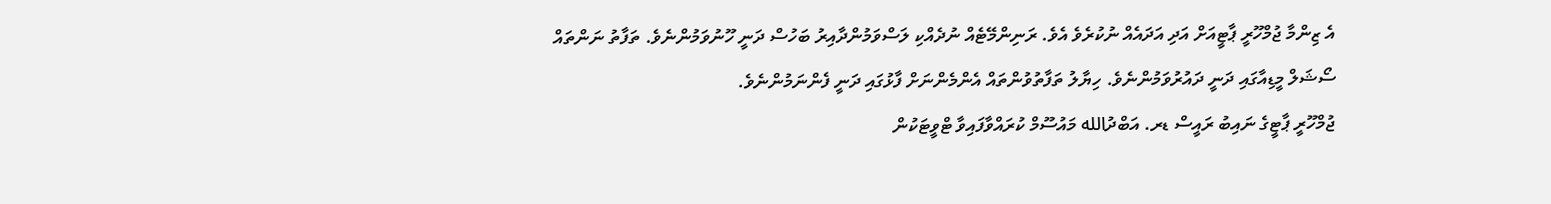އެ ޒިންމާ ޖުމްހޫރީ ޕާޓީއަށް އަދި އަދައެއް ނުކުރެވެ އެވެ. ރަނިންމޭޓެއް ނުދެއްކި ލަސްވަމުންދާއިރު ބަހުސް ދަނީ ހޫނުވަމުންނެވެ. ތަފާތު ނަންތައް ސޯޝަލް މީޑިއާގައި ދަނީ ދައުރުވަމުންނެވެ. ހިޔާލު ތަފާތުވުންތައް އެންމެންނަށް ފާޅުގައި ދަނީ ފެންނަމުންނެވެ.
ޖުމްހޫރީ ޕާޓީގެ ނައިބު ރައީސް ޑރ. އަބްދުالله މައުސޫމް ކުރައްވާފައިވާ ޓްވީޓަކުން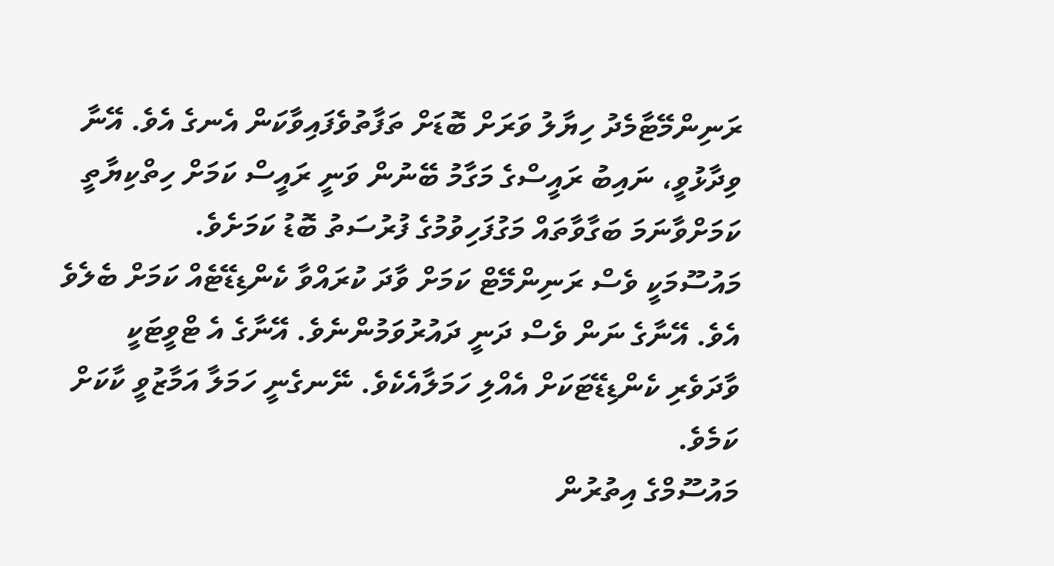ރަނިންމޭޓާމެދު ހިޔާލު ވަރަށް ބޮޑަށް ތަފާތުވެފައިވާކަން އެނގެ އެވެ. އޭނާ ވިދާޅުވީ، ނައިބު ރައީސްގެ މަގާމު ބޭނުން ވަނީ ރައީސް ކަމަށް ހިތްކިޔާތީ ކަމަށްވާނަމަ ބަގާވާތައް މަގުފަހިވުމުގެ ފުރުސަތު ބޮޑު ކަމަށެވެ.
މައުސޫމަކީ ވެސް ރަނިންމޭޓް ކަމަށް ވާދަ ކުރައްވާ ކެންޑިޑޭޓެއް ކަމަށް ބެލެވެ އެވެ. އޭނާގެ ނަން ވެސް ދަނީ ދައުރުވަމުންނެވެ. އޭނާގެ އެ ޓްވީޓަކީ ވާދަވެރި ކެންޑިޑޭޓަކަށް އެއްލި ހަމަލާއެކެވެ. ނޭނގެނީ ހަމަލާ އަމާޒުވީ ކާކަށް ކަމެވެ.
މައުސޫމްގެ އިތުރުން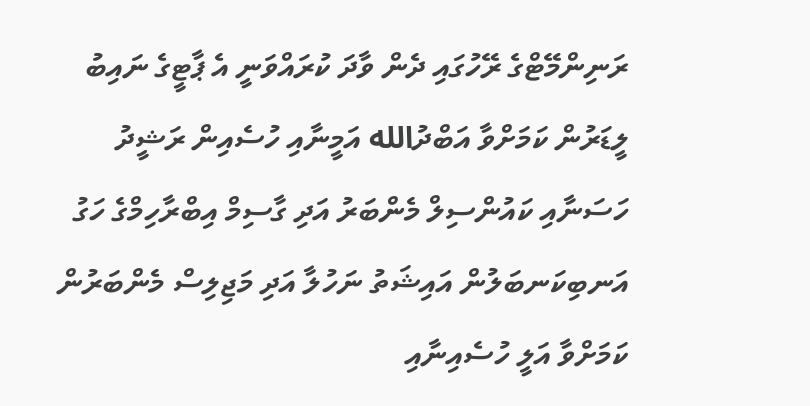ރަނިންމޭޓްގެ ރޭހުގައި ދެން ވާދަ ކުރައްވަނީ އެ ޕާޓީގެ ނައިބު ލީޑަރުން ކަމަށްވާ އަބްދުالله އަމީނާއި ހުސެއިން ރަޝީދު ހަސަނާއި ކައުންސިލް މެންބަރު އަދި ގާސިމް އިބްރާހިމްގެ ހަގު އަނބިކަނބަލުން އައިޝަތު ނަހުލާ އަދި މަޖިލިސް މެންބަރުން ކަމަށްވާ އަލީ ހުސެއިނާއި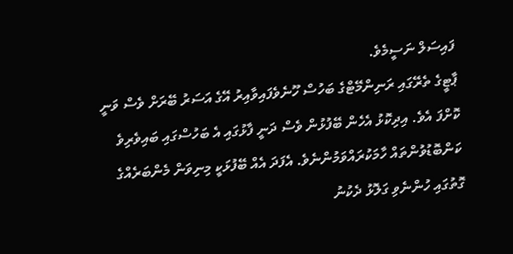ފައިސަލް ނަސީމެވެ.
ޕާޓީގެ ތެރޭގައި ރަނިންމޭޓްގެ ބަހުސް ހޫނެވެފައިވާއިރު އޭގެ އަސަރު ބޭރަށް ވެސް ވަނީ ކޮށްފަ އެވެ. އިދިކޮޅު އެހެން ބޭފުޅުން ވެސް ދަނީ ފާޅުގައި އެ ބަހުސްގައި ބައިވެރިވެ ކަންބޮޑުވުންތައް ހާމަކުރައްވަމުންނެވެ. އެފަދަ އެއް ބޭފުޅަކީ މިނިވަން މެންބަރެއްގެ ގޮތުގައި ހުންނެވި ގަލޮޅު ދެކުނު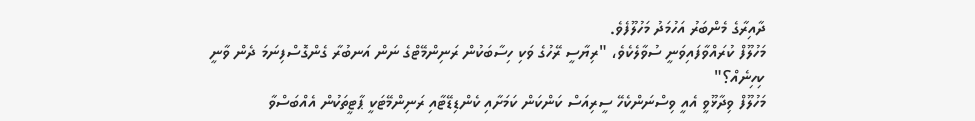ދާއިރާގެ މެންބަރު އަހުމަދު މަހުލޫފެވެ.
މަހުލޫފް ކުރައްވާފައިވަނީ ސުވާލެކެވެ، "ރިޔާސީ ރޭހުގެ ވަކި ހިސާބަކުން ރަނިންމޭޓްގެ ނަން އަނބުރާ ގެންގޮސްފިނަމަ ދެން ވާނީ ކިހިނެއް؟"
މަހުލޫފް ވިދާޅޫވީ އެއީ ވިސްނަންކެހޭ ސީރިއަސް ކަންކަން ކަމަށާއި ކެންޑިޑޭޓާއި ރަނިންމޭޓަކީ ޕާޓީތަކުން އެއްބަސްވާ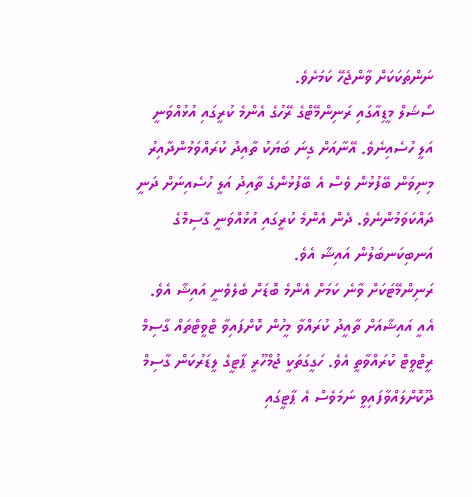ނަންތަކަކަށް ވާންޖެހޭ ކަމަށެވެ.
ސޯޝަލް މީޑިއާގައި ރަނިންމޭޓްގެ ރޭހުގެ އެންމެ ކުރީގައި އުޅުއްވަނީ އަލީ ހުސެއިނެވެ. އޭނާއަށް ގިނަ ބަޔަކު ތާއިދު ކުރައްވަމުންދާއިރު މިނިވަން ބޭފުޅުން ވެސް އެ ބޭފުޅުންގެ ތާއިދު އަލީ ހުސެއިނަށް ދަނީ ދައްކަވަމުންނެވެ. ދެން އެންމެ ކުރީގައި އުޅުއްވަނީ ގާސިމްގެ އަނބިކަނބަލުން އައިޝާ އެވެ.
ރަނިންމޭޓަކަށް ވާނެ ކަމަށް އެންމެ ބޮޑަށް ބެލެވެނީ އައިޝާ އެވެ. އެއީ އައިޝާއަށް ތާއީދު ކުރައްވާ މީހުން ކޮށްފައިވާ ޓްވީޓްތައް ގާސިމް ރީޓްވީޓް ކުރައްވާތީ އެވެ. ހަގީގަތަކީ ޖުމްހޫރީ ޕާޓީގެ ލީޑަރުކަން ގާސިމް ދޫކޮށްލައްވާފައިވީ ނަމަވެސް އެ ޕާޓީގައި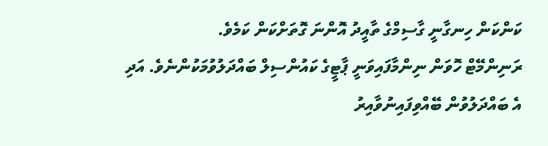ކަންކަން ހިނގާނީ ގާސިމްގެ ތާއީދު އޮންނަ ގޮތަށްކަން ކަމެވެ.
ރަނިންމޭޓް ހޮވަން ނިންމާފައިވަނީ ޕާޓީގެ ކައުންސިލް ބައްދަލުވުމަކުންނެވެ. އަދި އެ ބައްދަލުވުން ބޭއްވިފައިނުވާއިރު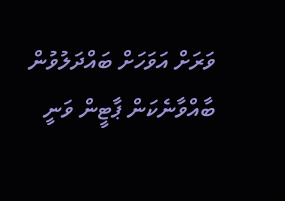ވަރަށް އަވަހަށް ބައްދަލުވުން ބާއްވާނެކަން ޕާޓީން ވަނީ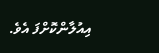އިއުލާންކޮށްފަ އެވެ.